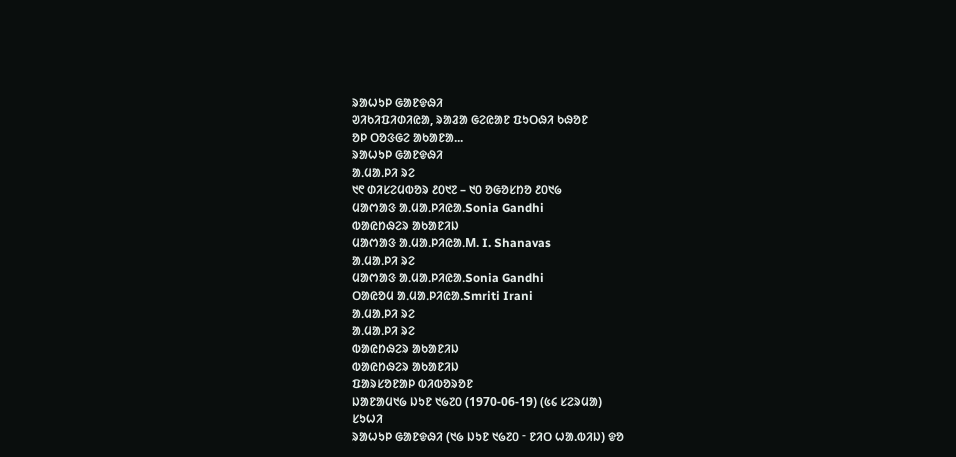ᱨᱟᱦᱩᱞ ᱜᱟᱱᱫᱷᱤ
ᱣᱤᱠᱤᱯᱤᱰᱤᱭᱟ, ᱨᱟᱲᱟ ᱜᱮᱭᱟᱱ ᱯᱩᱛᱷᱤ ᱠᱷᱚᱱ
ᱚᱞ ᱛᱚᱝᱜᱮ ᱟᱠᱟᱱᱟ...
ᱨᱟᱦᱩᱞ ᱜᱟᱱᱫᱷᱤ
ᱟᱹᱢᱟᱹᱞᱤ ᱨᱮ
᱑᱖ ᱰᱤᱥᱮᱢᱵᱚᱨ ᱒᱐᱑᱗ – ᱑᱐ ᱚᱜᱚᱥᱴᱚ ᱒᱐᱑᱙
ᱢᱟᱬᱟᱝ ᱟᱹᱢᱟᱹᱞᱤᱭᱟᱹSonia Gandhi
ᱵᱟᱭᱴᱷᱮᱨ ᱟᱠᱟᱱᱤᱡ
ᱢᱟᱬᱟᱝ ᱟᱹᱢᱟᱹᱞᱤᱭᱟᱹM. I. Shanavas
ᱟᱹᱢᱟᱹᱞᱤ ᱨᱮ
ᱢᱟᱬᱟᱝ ᱟᱹᱢᱟᱹᱞᱤᱭᱟᱹSonia Gandhi
ᱛᱟᱭᱚᱢ ᱟᱹᱢᱟᱹᱞᱤᱭᱟᱹSmriti Irani
ᱟᱹᱢᱟᱹᱞᱤ ᱨᱮ
ᱟᱹᱢᱟᱹᱞᱤ ᱨᱮ
ᱵᱟᱭᱴᱷᱮᱨ ᱟᱠᱟᱱᱤᱡ
ᱵᱟᱭᱴᱷᱮᱨ ᱟᱠᱟᱱᱤᱡ
ᱯᱟᱨᱥᱚᱱᱟᱞ ᱵᱤᱵᱚᱨᱚᱱ
ᱡᱟᱱᱟᱢ᱑᱙ ᱡᱩᱱ ᱑᱙᱗᱐ (1970-06-19) (᱕᱔ ᱥᱮᱨᱢᱟ)
ᱥᱩᱦᱤ
ᱨᱟᱦᱩᱞ ᱜᱟᱱᱫᱷᱤ (᱑᱙ ᱡᱩᱱ ᱑᱙᱗᱐ ᱼ ᱱᱤᱛ ᱦᱟ.ᱵᱤᱡ) ᱫᱚ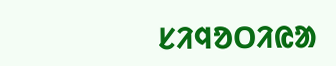ᱥᱤᱧᱚᱛᱤᱭᱟ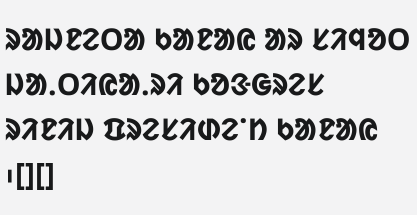ᱨᱟᱡᱱᱮᱛᱟ ᱠᱟᱱᱟᱭ ᱟᱨ ᱥᱤᱧᱚᱛ ᱡᱟᱹᱛᱤᱭᱟᱹᱨᱤ ᱠᱚᱝᱜᱨᱮᱥ ᱨᱤᱱᱤᱡ ᱯᱨᱮᱥᱤᱰᱮᱸᱴ ᱠᱟᱱᱟᱭ ᱾[][]